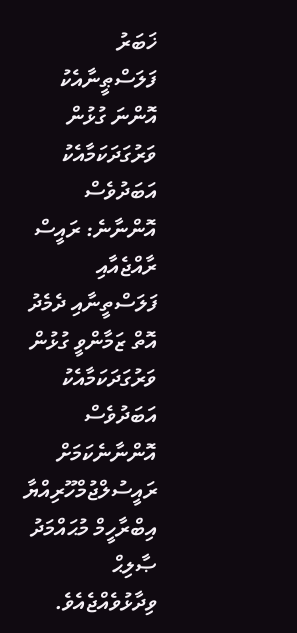ޚަބަރު
ފަލަސްޠީނާއެކު އޮންނަ ގުޅުން ވަރުގަދަކަމާއެކު އަބަދުވެސް އޮންނާނެ: ރައީސް
ރާއްޖެއާއި ފަލަސްތީނާއި ދެމެދު އޮތް ޒަމާންވީ ގުޅުން ވަރުގަދަކަމާއެކު އަބަދުވެސް އޮންނާނެކަމަށް ރައީސުލްޖުމްހޫރިއްޔާ އިބްރާހީމް މުޙައްމަދު ޞާލިޙް ވިދާޅުވެއްޖެއެވެ.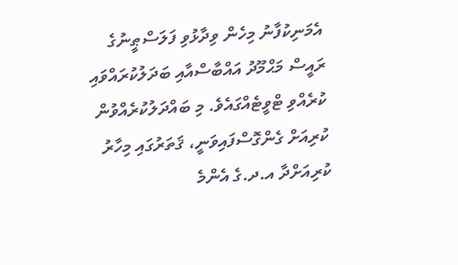އެމަނިކުފާނު މިހެން ވިދާޅުވި ފަލަސްޠީނުގެ ރައީސް މަޙްމޫދު އައްބާސްއާއި ބަދަލުކުރައްވައި ކުރެއްވި ޓްވީޓެއްގައެވެ. މި ބައްދަލުކުރެއްވުން ކުރިއަށް ގެންގޮސްފައިވަނީ، ޤަތަރުގައި މިހާރު ކުރިއަށްދާ އ.ދ.ގެ އެންމެ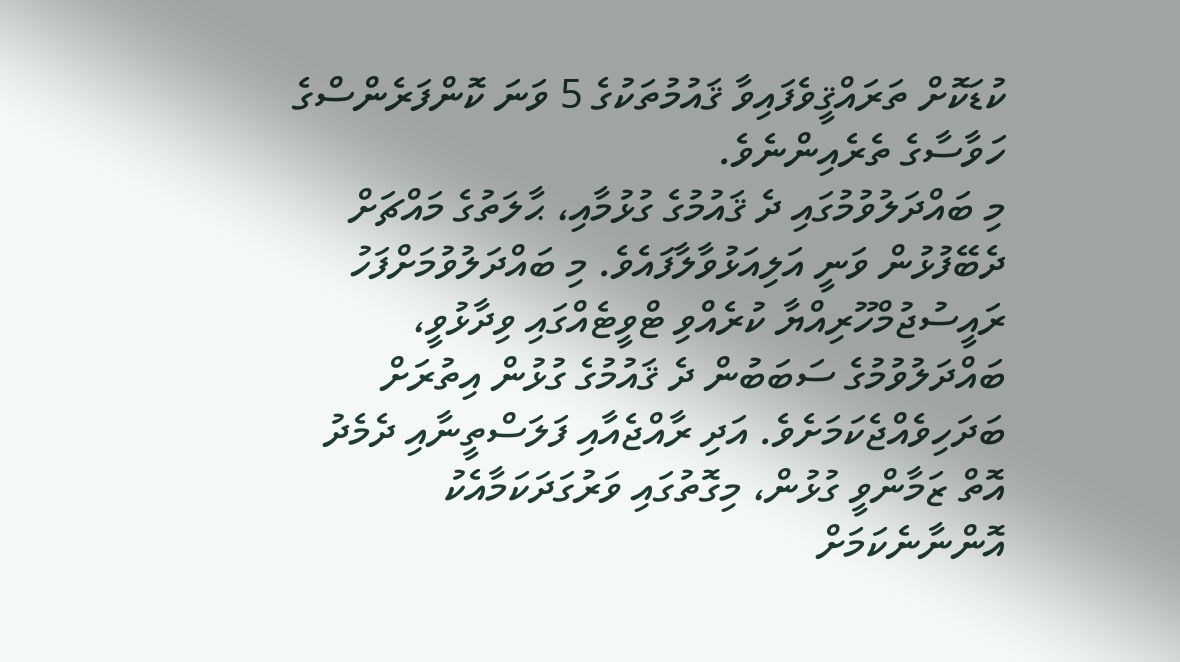ކުޑަކޮށް ތަރައްޤީވެފައިވާ ޤައުމުތަކުގެ 5 ވަނަ ކޮންފަރެންސްގެ ހަވާސާގެ ތެރެއިންނެވެ.
މި ބައްދަލުވުމުގައި ދެ ޤައުމުގެ ގުޅުމާއި، ޙާލަތުގެ މައްޗަށް ދެބޭފުޅުން ވަނީ އަލިއަޅުވާލާފައެވެ. މި ބައްދަލުވުމަށްފަހު ރައީސުޖުމްހޫރިއްޔާ ކުރެއްވި ޓްވީޓެއްގައި ވިދާޅުވީ، ބައްދަލުވުމުގެ ސަބަބުން ދެ ޤައުމުގެ ގުޅުން އިތުރަށް ބަދަހިވެއްޖެކަމަށެވެ. އަދި ރާއްޖެއާއި ފަލަސްތީނާއި ދެމެދު އޮތް ޒަމާންވީ ގުޅުން، މިގޮތުގައި ވަރުގަދަކަމާއެކު އޮންނާނެކަމަށް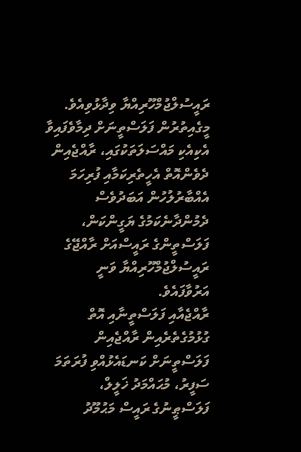ރައީސުލްޖުމްހޫރިއްޔާ ވިދާޅުވިއެވެ. މީގެއިތުރުން ފަލަސްތީނަށް ދިމާވެފައިވާ އެކިއެކި މައްސަލަތަކުގައި، ރާއްޖެއިން ދެވެންއޮތް އެހީތެރިކަމާއި ފުރިހަމަ އެއްބާރުލުހުން އަބަދުވެސް ދެމުންދާނެކަމުގެ ޔަގީންކަން، ފަލަސްތީންގެ ރައީސްއަށް ރާއްޖޭގެ ރައީސުލްޖުމްހޫރިއްޔާ ވަނީ އަރުވާފައެވެ.
ރާއްޖެއާއި ފަލަސްތީނާއި އޮތް ގުޅުމުގެތެރެއިން ރާއްޖެއިން ފަލަސްތީނަށް ކަނޑައެޅުއްވި ފުރަތަމަ ސަފީރު، މުޙައްމަދު ޚަލީލް، ފަލަސްޠީނުގެ ރައީސް މަޙުމޫދު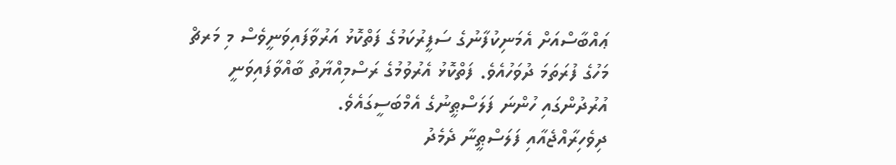ޢައްބާސްއަށް އެމަނިކުފާނުގެ ސަފީރުކަމުގެ ފަތްކޮޅު އަރުވާފައިވަނީވެސް މި މަރޗް މަހުގެ ފުރަތަމަ ދުވަހުއެވެ. ފަތްކޮޅު އެރުވުމުގެ ރަސްމިއްޔާތު ބާއްވާފައިވަނީ އުރުދުންގައި ހުންނަ ފަލަސްޠީނުގެ އެމްބަސީގައެވެ.
ދިވެހިރާއްޖެއާއި ފަލަސްޠީނާ ދެމެދު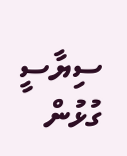ސިޔާސީ ގުޅުން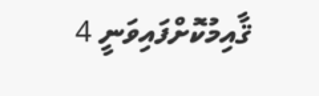ޤާއިމުކޮށްފައިވަނީ 4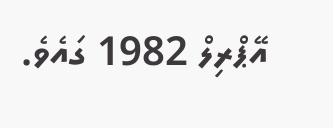އޭޕްރިލް 1982 ގައެވެ.